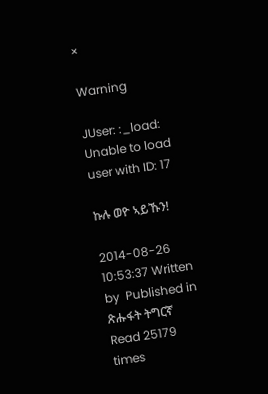×

Warning

JUser: :_load: Unable to load user with ID: 17

ኩሉ ወዮ ኣይኹን!

2014-08-26 10:53:37 Written by  Published in ጽሑፋት ትግርኛ Read 25179 times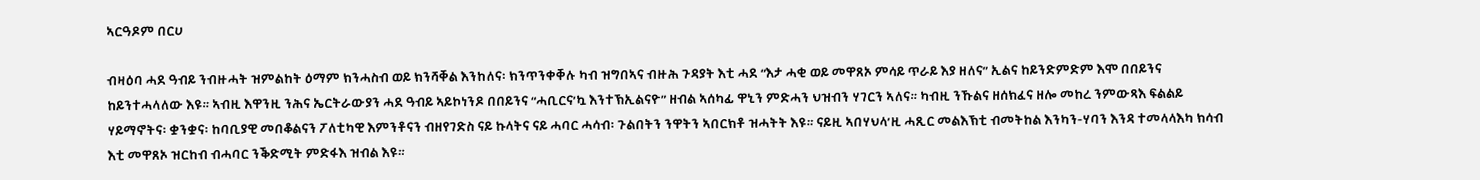ኣርዓዶም በርሀ

ብዛዕባ ሓደ ዓብይ ንብዙሓት ዝምልከት ዕማም ክንሓስብ ወይ ክንሻቐል እንከለና፡ ክንጥንቀቐሉ ካብ ዝግበኣና ብዙሕ ጉዳያት እቲ ሓደ “እታ ሓቂ ወይ መዋጸኦ ምሳይ ጥራይ እያ ዘለና” ኢልና ከይንድምድም እሞ በበይንና ከይንተሓላለው እዩ። ኣብዚ እዋንዚ ንሕና ኤርትራውያን ሓደ ዓብይ ኣይኮነንዶ በበይንና “ሓቢርና’ኳ እንተኽኢልናዮ” ዘብል ኣሰካፊ ዋኒን ምድሓን ህዝብን ሃገርን ኣለና። ካብዚ ንኹልና ዘሰክፈና ዘሎ መከረ ንምውጻእ ፍልልይ ሃይማኖትና፡ ቋንቋና፡ ከባቢያዊ መበቆልናን ፖለቲካዊ እምንቶናን ብዘየገድስ ናይ ኩላትና ናይ ሓባር ሓሳብ፡ ጉልበትን ንዋትን ኣበርክቶ ዝሓትት እዩ። ናይዚ ኣበሃህላ’ዚ ሓጺር መልእኽቲ ብመትከል እንካን-ሃባን እንዳ ተመላላእካ ክሳብ እቲ መዋጸኦ ዝርከብ ብሓባር ንቕድሚት ምድፋእ ዝብል እዩ።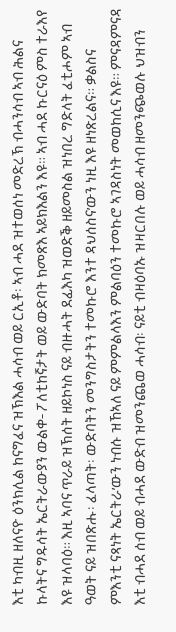እቲ ካብዚ ዘለናዮ ዕንክሊል ከናግፈና ዝኽእል ሓሳብ ወይ ርኢቶ፡ ኣብ ሓደ ዝተወሰነ መድረኽ ብሓንሳብ ኣብ ሕልና ኩላትና ግዱሳት ኤርትራውያን ውልቀ- ፖለቲከኛታት ወይ ውድባት ክመጽእ ኣይክእልን እዩ። ኣብ ሓደ ኩርናዕ ምስ ተራእየ እዩ ዝላባዕ። እዚ ኣባና ጥራይ ዝኽሰት ዘይኮነስ ናይ ብዙሓት ደፊእካ ዝወድቕ ዘይመስል ዝነበረ ግድላት ፈቲሖም ኣብ ዓወት ናይ ዝበጽሑ፡ ፈላጣት፡ ውድባትን መንግስታትን ተመኩሮ እንተ ዳህሰስና’ውን ነዚ እዩ ዘነጽረልና። ቃልስና ምእንቲ ናጻነት ኤርትራ’ውን ነብሱ ዝኸኣለ ናይ ምምልላእን ምልባዕን ተመኩሮ ኣገዳስነት መወከሲና እዩ። ምናዳምናዳ እቲ ብሓደ ሰብ ወይ ብሓደ ውድብ ዝመንጨወ ሓሳብ፡ ናይቲ ብዛዕባኡ ዝዛርበሉ ወይ ሓሳብ ዘመንጭወሉ ህዝብን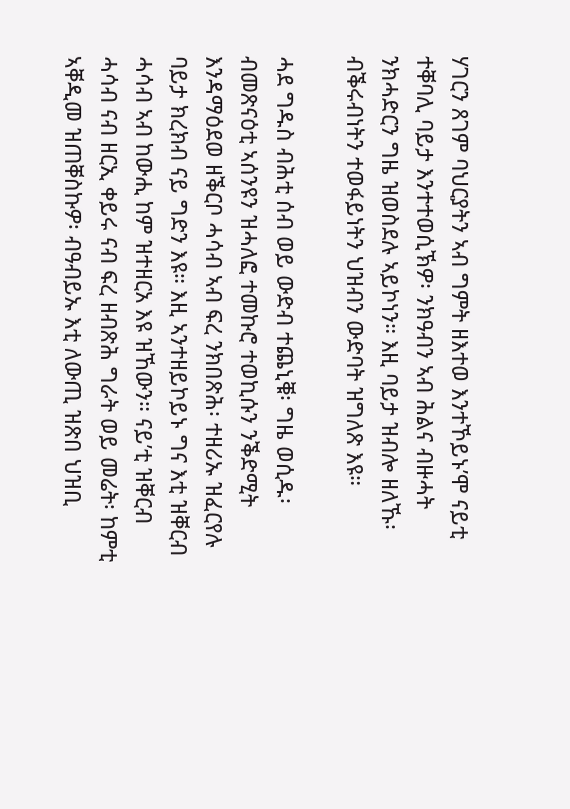ሃገርን ጸገም ባህርያትን ኣብ ግምት ዘእተወ እንተኾይኑ’ሞ ናይቲ ተቐባሊ ባይታ እንተተወሲኽዎ፡ ንክዓብን ኣብ ሕልና ብዙሓት ንክሓድርን ግዜ ዝወስደሉ ኣይኮነን። እዚ ባይታ ዝብሎ ዘለኹ፡ ብቕሩብነትን ተወፋይነትን ህዝብን ውድባት ዝግለጽ እዩ።

ሓደ ግዱስ ብሕቲ ሰብ ወይ ውድብ ተጨኒቑ፡ ግዜ ወሲዱ፡ ብመጽናዕቲ ኣሰንዩን ዝሓለፎ ተመኩሮ ተወኪሱን ንቕድሚት እንዳማዕደወ ዘቕርቦ ሓሳብ ኣብ ፍረ ንክበጽሕ፡ ተዘሪኡ ዝፈርየሉ ባይታ ክረክብ ናይ ግድን እዩ። እዚ ኣንተዘይኮይኑ ግና እቲ ዝቐርብ ሓሳብ ኣብ ከውሒ ከም ዝተዘርአ እዩ ዝኸውን። ናይ’ቲ ዝቐርብ ሓሳብ ናብ ዘርኢ ቀይሩ ናብ ፍረ ዘብጽሕ ግራት ወይ መሬት፡ ከምቲ ኣቐዲመ ዝጠቐስኩዎ፡ ብዓብይኡ እቲ ለውጢ ዝጽበ ህዝቢ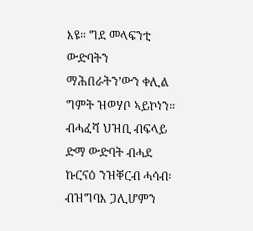እዩ። ግደ መላፍንቲ ውድባትን ማሕበራትን’ውን ቀሊል ግምት ዝወሃቦ ኣይኮነን። ብሓፈሻ ህዝቢ ብፍላይ ድማ ውድባት ብሓደ ኩርናዕ ንዝቐርብ ሓሳብ፡ ብዝግባእ ጋሊሆምን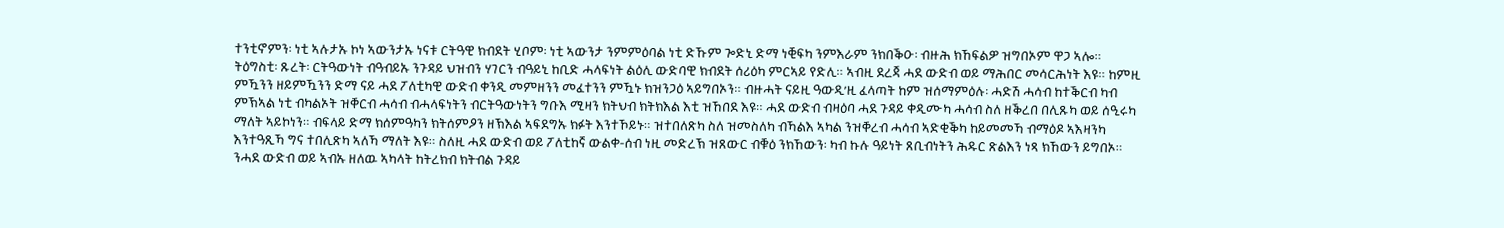ተንቲኖምን፡ ነቲ ኣሉታኡ ኮነ ኣውንታኡ ነናቱ ርትዓዊ ክብደት ሂቦም፡ ነቲ ኣውንታ ንምምዕባል ነቲ ድኹም ጐድኒ ድማ ነቒፍካ ንምእራም ንክበቕዑ፡ ብዙሕ ክኸፍልዎ ዝግበኦም ዋጋ ኣሎ። ትዕግስቲ፡ ጹረት፡ ርትዓውነት ብዓብይኡ ንጉዳይ ህዝብን ሃገርን ብዓይኒ ከቢድ ሓላፍነት ልዕሊ ውድባዊ ክብደት ሰሪዕካ ምርኣይ የድሊ። ኣብዚ ደረጃ ሓደ ውድብ ወይ ማሕበር መሳርሕነት እዩ። ከምዚ ምዃንን ዘይምዃንን ድማ ናይ ሓደ ፖለቲካዊ ውድብ ቀንዲ መምዘንን መፈተንን ምዃኑ ክዝንጋዕ ኣይግበኦን። ብዙሓት ናይዚ ዓውዲ’ዚ ፈላጣት ከም ዝሰማምዕሉ፡ ሓድሽ ሓሳብ ከተቕርብ ካብ ምኽኣል ነቲ ብካልኦት ዝቐርብ ሓሳብ ብሓላፍነትን ብርትዓውነትን ግቡእ ሚዛን ክትህብ ክትክእል እቲ ዝኸበደ እዩ። ሓደ ውድብ ብዛዕባ ሓደ ጉዳይ ቀዲሙካ ሓሳብ ስለ ዘቕረበ በሊጹካ ወይ ሰዒሩካ ማለት ኣይኮነን። ብፍላይ ድማ ክሰምዓካን ክትሰምዖን ዘኽእል ኣፍደግኡ ክፉት እንተኾይኑ። ዝተበለጽካ ስለ ዝመስለካ ብኻልእ ኣካል ንዝቐረብ ሓሳብ ኣድቂቕካ ከይመመኻ ብማዕዶ ኣእዛንካ እንተዓጺኻ ግና ተበሊጽካ ኣለኻ ማለት እዩ። ስለዚ ሓደ ውድብ ወይ ፖለቲከኛ ውልቀ-ሰብ ነዚ መድረኽ ዝጸውር ብቑዕ ንክኸውን፡ ካብ ኩሉ ዓይነት ጸቢብነትን ሕዱር ጽልእን ነጻ ክኸውን ይግበኦ። ንሓደ ውድብ ወይ ኣብኡ ዘለዉ ኣካላት ከትረክብ ክትብል ጉዳይ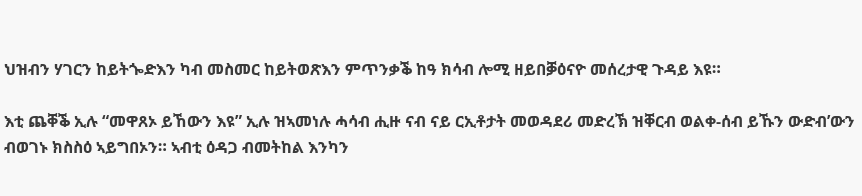ህዝብን ሃገርን ከይትጐድእን ካብ መስመር ከይትወጽእን ምጥንቃቕ ከዓ ክሳብ ሎሚ ዘይበቓዕናዮ መሰረታዊ ጉዳይ እዩ።

እቲ ጨቐቕ ኢሉ “መዋጸኦ ይኸውን እዩ” ኢሉ ዝኣመነሉ ሓሳብ ሒዙ ናብ ናይ ርኢቶታት መወዳደሪ መድረኽ ዝቐርብ ወልቀ-ሰብ ይኹን ውድብ’ውን ብወገኑ ክስስዕ ኣይግበኦን። ኣብቲ ዕዳጋ ብመትከል እንካን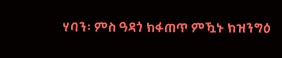ሃባን፡ ምስ ዓዳጎ ክፋጠጥ ምዃኑ ክዝንግዕ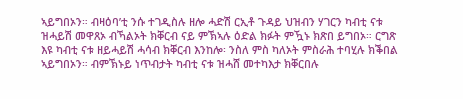ኣይግበኦን። ብዛዕባ’ቲ ንሱ ተገዲስሉ ዘሎ ሓድሽ ርኢቶ ጉዳይ ህዝብን ሃገርን ካብቲ ናቱ ዝሓይሽ መዋጸኦ ብኻልኦት ክቐርብ ናይ ምኽኣሉ ዕድል ክፉት ምዃኑ ክጽበ ይግበኦ። ርግጽ እዩ ካብቲ ናቱ ዘይሓይሽ ሓሳብ ክቐርብ እንከሎ፡ ንስለ ምስ ካለኦት ምስራሕ ተባሂሉ ክቕበል ኣይግበኦን። ብምኽኑይ ነጥብታት ካብቲ ናቱ ዝሓሸ መተካእታ ክቐርበሉ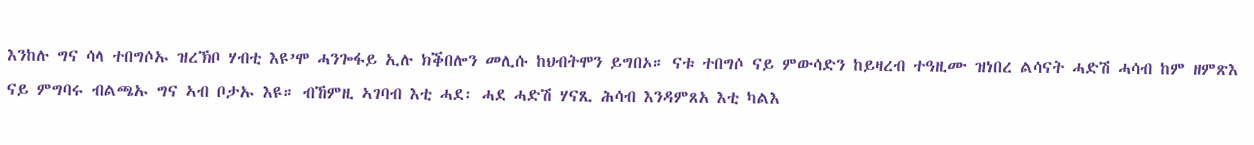እንከሉ ግና ሳላ ተበግሶኡ ዝረኽቦ ሃብቲ እዩ’ሞ ሓንጐፋይ ኢሉ ክቕበሎን መሊሱ ከህብትሞን ይግበኦ። ናቱ ተበግሶ ናይ ምውሳድን ከይዛረብ ተዓዚሙ ዝነበረ ልሳናት ሓድሽ ሓሳብ ከም ዘምጽእ ናይ ምግባሩ ብልጫኡ ግና ኣብ ቦታኡ እዩ። ብኸምዚ ኣገባብ እቲ ሓደ፡ ሓደ ሓድሽ ሃናጺ ሕሳብ እንዳምጸአ እቲ ካልእ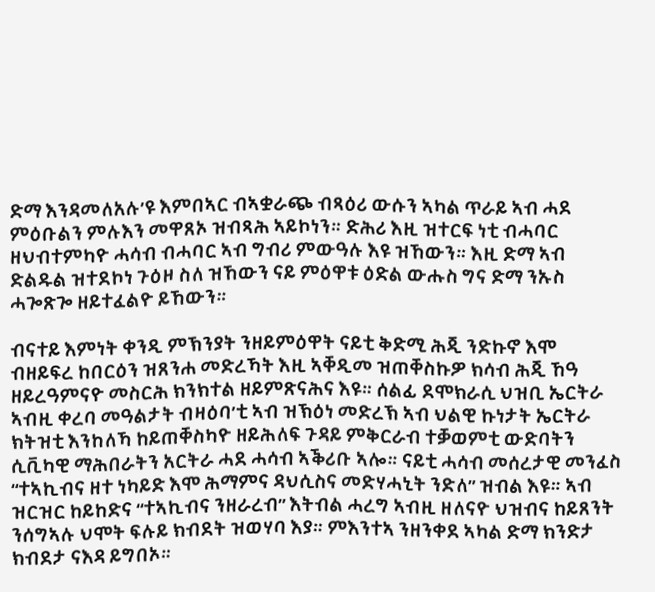ድማ እንዳመለአሉ’ዩ እምበኣር ብኣቋራጭ ብጻዕሪ ውሱን ኣካል ጥራይ ኣብ ሓደ ምዕቡልን ምሉእን መዋጸኦ ዝብጻሕ ኣይኮነን። ድሕሪ እዚ ዝተርፍ ነቲ ብሓባር ዘህብተምካዮ ሓሳብ ብሓባር ኣብ ግብሪ ምውዓሉ እዩ ዝኸውን። እዚ ድማ ኣብ ድልዱል ዝተደኮነ ጉዕዞ ስለ ዝኸውን ናይ ምዕዋቱ ዕድል ውሑስ ግና ድማ ንኡስ ሓጐጽጐ ዘይተፈልዮ ይኸውን።

ብናተይ እምነት ቀንዲ ምኽንያት ንዘይምዕዋት ናይቲ ቅድሚ ሕጂ ንድኩኖ እሞ ብዘይፍረ ከበርዕን ዝጸንሐ መድረኻት እዚ ኣቐዲመ ዝጠቐስኩዎ ክሳብ ሕጂ ኸዓ ዘይረዓምናዮ መስርሕ ክንክተል ዘይምጽናሕና እዩ። ሰልፊ ደሞክራሲ ህዝቢ ኤርትራ ኣብዚ ቀረባ መዓልታት ብዛዕባ’ቲ ኣብ ዝኽዕነ መድረኽ ኣብ ህልዊ ኩነታት ኤርትራ ክትዝቲ እንከለኻ ከይጠቐስካዮ ዘይሕለፍ ጉዳይ ምቅርራብ ተቓወምቲ ውድባትን ሲቪካዊ ማሕበራትን አርትራ ሓደ ሓሳብ ኣቕሪቡ ኣሎ። ናይቲ ሓሳብ መሰረታዊ መንፈስ “ተኣኪብና ዘተ ነካይድ እሞ ሕማምና ዳህሲስና መድሃሓኒት ንድለ” ዝብል እዩ። ኣብ ዝርዝር ከይከድና “ተኣኪብና ንዘራረብ” እትብል ሓረግ ኣብዚ ዘለናዮ ህዝብና ከይጸንት ንሰግኣሉ ህሞት ፍሉይ ክብደት ዝወሃባ እያ። ምእንተኣ ንዘንቀደ ኣካል ድማ ክንድታ ክብደታ ናእዳ ይግበኦ።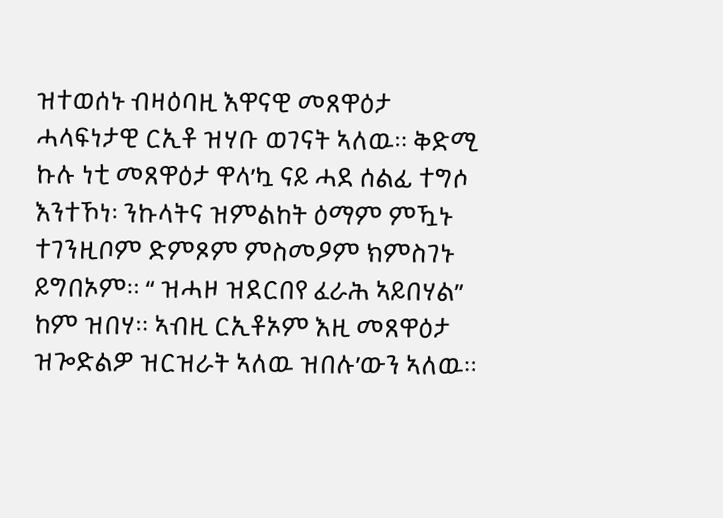ዝተወሰኑ ብዛዕባዚ እዋናዊ መጸዋዕታ ሓላፍነታዊ ርኢቶ ዝሃቡ ወገናት ኣለዉ። ቅድሚ ኩሉ ነቲ መጸዋዕታ ዋላ’ኳ ናይ ሓደ ሰልፊ ተግሶ እንተኾነ፡ ንኩላትና ዝምልከት ዕማም ምዃኑ ተገንዚቦም ድምጾም ምስመዖም ክምስገኑ ይግበኦም። “ ዝሓዞ ዝደርበየ ፈራሕ ኣይበሃል” ከም ዝበሃ። ኣብዚ ርኢቶኦም እዚ መጸዋዕታ ዝጐድልዎ ዝርዝራት ኣለዉ ዝበሉ’ውን ኣለዉ።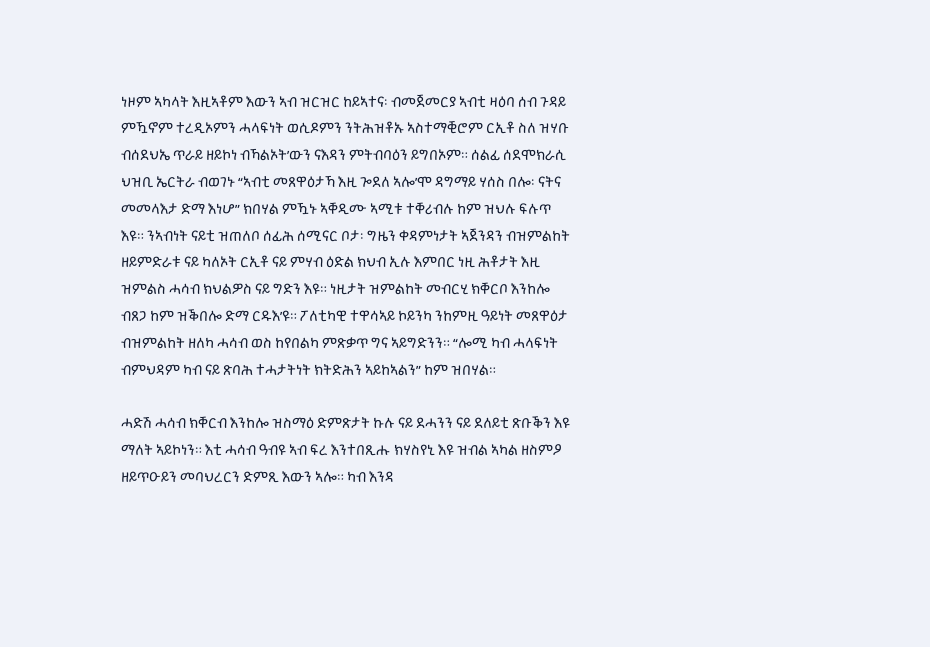ነዞም ኣካላት እዚኣቶም እውን ኣብ ዝርዝር ከይኣተና፡ ብመጀመርያ ኣብቲ ዛዕባ ሰብ ጉዳይ ምዃኖም ተረዲኦምን ሓላፍነት ወሲዶምን ንትሕዝቶኡ ኣስተማቒሮም ርኢቶ ስለ ዝሃቡ ብሰደህኤ ጥራይ ዘይኮነ ብኻልኦት’ውን ናእዳን ምትብባዕን ይግበኦም። ሰልፊ ሰደሞክራሲ ህዝቢ ኤርትራ ብወገኑ “ኣብቲ መጸዋዕታኻ እዚ ጐደለ ኣሎ’ሞ ዳግማይ ሃሰስ በሎ፡ ናትና መመላእታ ድማ እነሆ” ክበሃል ምዃኑ ኣቐዲሙ ኣሚቱ ተቐሪብሉ ከም ዝህሉ ፍሉጥ እዩ። ንኣብነት ናይቲ ዝጠለቦ ሰፊሕ ሰሚናር ቦታ፡ ግዜን ቀዳምነታት ኣጀንዳን ብዝምልከት ዘይምድራቱ ናይ ካለኦት ርኢቶ ናይ ምሃብ ዕድል ክህብ ኢሉ እምበር ነዚ ሕቶታት እዚ ዝምልስ ሓሳብ ክህልዎስ ናይ ግድን እዩ። ነዚታት ዝምልከት መብርሂ ክቐርቦ እንከሎ ብጸጋ ከም ዝቕበሎ ድማ ርዱእ’ዩ። ፖለቲካዊ ተዋሳኣይ ኮይንካ ንከምዚ ዓይነት መጸዋዕታ ብዝምልከት ዘለካ ሓሳብ ወስ ከየበልካ ምጽቃጥ ግና ኣይግድንን። “ሎሚ ካብ ሓላፍነት ብምህዳም ካብ ናይ ጽባሕ ተሓታትነት ክትድሕን ኣይከኣልን” ከም ዝበሃል።

ሓድሽ ሓሳብ ክቐርብ እንከሎ ዝስማዕ ድምጽታት ኩሉ ናይ ደሓንን ናይ ደለይቲ ጽቡቕን እዩ ማለት ኣይኮነን። እቲ ሓሳብ ዓብዩ ኣብ ፍረ እንተበጺሑ ክሃስየኒ እዩ ዝብል ኣካል ዘስምዖ ዘይጥዑይን መባህረርን ድምጺ እውን ኣሎ። ካብ እንዳ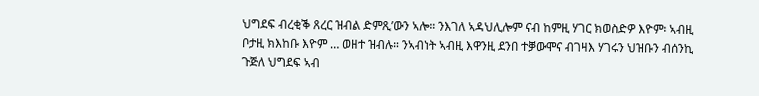ህግደፍ ብረቂቕ ጸረር ዝብል ድምጺ’ውን ኣሎ። ንእገለ ኣዳህሊሎም ናብ ከምዚ ሃገር ክወስድዎ እዮም፡ ኣብዚ ቦታዚ ክእከቡ እዮም … ወዘተ ዝብሉ። ንኣብነት ኣብዚ እዋንዚ ደንበ ተቓውሞና ብገዛእ ሃገሩን ህዝቡን ብሰንኪ ጉጅለ ህግደፍ ኣብ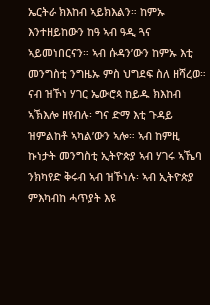ኤርትራ ክእከብ ኣይክእልን። ከምኡ እንተዘይከውን ከዓ ኣብ ዓዲ ጓና ኣይመነበርናን። ኣብ ሱዳን’ውን ከምኡ እቲ መንግስቲ ንግዜኡ ምስ ህግደፍ ስለ ዘሻረወ። ናብ ዝኾነ ሃገር ኤውሮጳ ከይዱ ክእከብ ኣኽእሎ ዘየብሉ፡ ግና ድማ እቲ ጉዳይ ዝምልከቶ ኣካል’ውን ኣሎ። ኣብ ከምዚ ኩነታት መንግስቲ ኢትዮጵያ ኣብ ሃገሩ ኣኼባ ንክካየድ ቅሩብ ኣብ ዝኾነሉ፡ ኣብ ኢትዮጵያ ምእካብከ ሓጥያት እዩ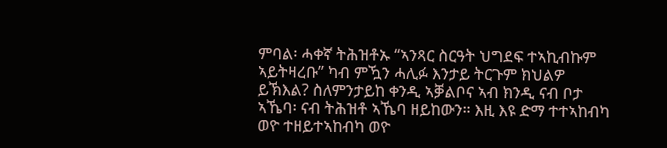ምባል፡ ሓቀኛ ትሕዝቶኡ “ኣንጻር ስርዓት ህግደፍ ተኣኪብኩም ኣይትዛረቡ” ካብ ምዃን ሓሊፉ እንታይ ትርጉም ክህልዎ ይኽእል? ስለምንታይከ ቀንዲ ኣቓልቦና ኣብ ክንዲ ናብ ቦታ ኣኼባ፡ ናብ ትሕዝቶ ኣኼባ ዘይከውን። እዚ እዩ ድማ ተተኣከብካ ወዮ ተዘይተኣከብካ ወዮ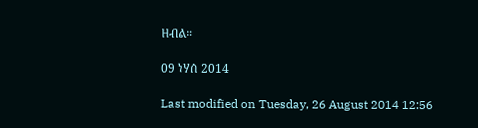ዘብል።

09 ነሃሰ 2014

Last modified on Tuesday, 26 August 2014 12:56